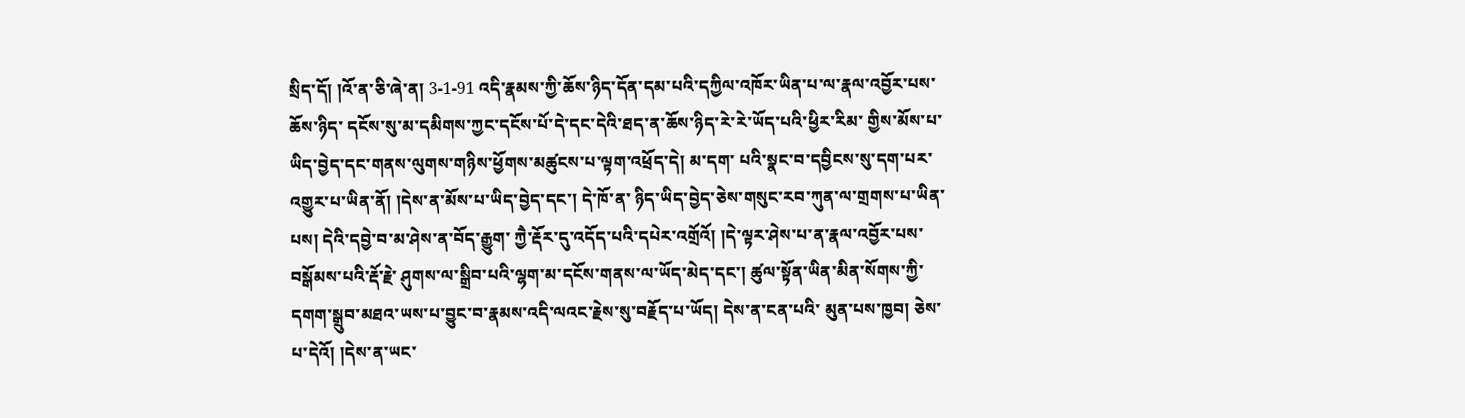སྲིད་དོ། །འོ་ན་ཅི་ཞེ་ན། 3-1-91 འདི་རྣམས་ཀྱི་ཆོས་ཉིད་དོན་དམ་པའི་དཀྱིལ་འཁོར་ཡིན་པ་ལ་རྣལ་འབྱོར་པས་ཆོས་ཉིད་ དངོས་སུ་མ་དམིགས་ཀྱང་དངོས་པོ་དེ་དང་དེའི་ཐད་ན་ཆོས་ཉིད་རེ་རེ་ཡོད་པའི་ཕྱིར་རིམ་ གྱིས་མོས་པ་ཡིད་བྱེད་དང་གནས་ལུགས་གཉིས་ཕྱོགས་མཚུངས་པ་ལྟག་འཕྲོད་དེ། མ་དག་ པའི་སྣང་བ་དབྱིངས་སུ་དག་པར་འགྱུར་པ་ཡིན་ནོ། །དེས་ན་མོས་པ་ཡིད་བྱེད་དང་། དེ་ཁོ་ན་ ཉིད་ཡིད་བྱེད་ཅེས་གསུང་རབ་ཀུན་ལ་གྲགས་པ་ཡིན་པས། དེའི་དབྱེ་བ་མ་ཤེས་ན་བོད་རྒྱུག་ ཀྱཻ་རྡོར་དུ་འདོད་པའི་དཔེར་འགྲོའོ། །དེ་ལྟར་ཤེས་པ་ན་རྣལ་འབྱོར་པས་བསྒོམས་པའི་རྡོ་རྗེ་ ཤུགས་ལ་སྒྲིབ་པའི་ལྷག་མ་དངོས་གནས་ལ་ཡོད་མེད་དང་། ཚུལ་སྟོན་ཡིན་མིན་སོགས་ཀྱི་ དགག་སྒྲུབ་མཐའ་ཡས་པ་བྱུང་བ་རྣམས་འདི་ལའང་རྗེས་སུ་བརྗོད་པ་ཡོད། དེས་ན་ངན་པའི་ མུན་པས་ཁྱབ། ཅེས་པ་དེའོ། །དེས་ན་ཡང་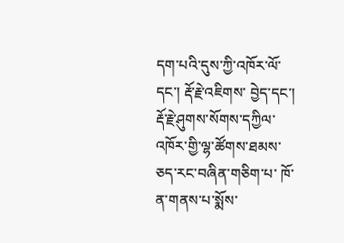དག་པའི་དུས་ཀྱི་འཁོར་ལོ་དང་། རྡོ་རྗེ་འཇིགས་ བྱེད་དང་། རྡོ་རྗེ་ཤུགས་སོགས་དཀྱིལ་འཁོར་གྱི་ལྷ་ཚོགས་ཐམས་ཅད་རང་བཞིན་གཅིག་པ་ ཁོ་ན་གནས་པ་སྨོས་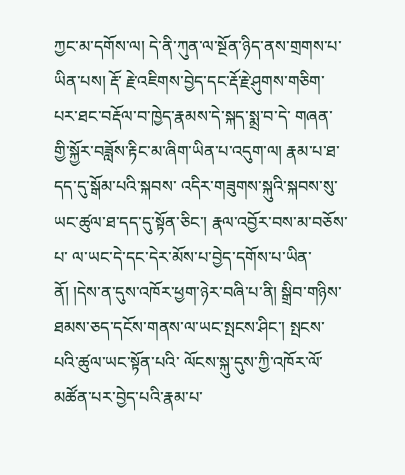ཀྱང་མ་དགོས་ལ། དེ་ནི་ཀུན་ལ་སྔོན་ཉིད་ནས་གྲགས་པ་ཡིན་པས། རྡོ་ རྗེ་འཇིགས་བྱེད་དང་རྡོ་རྗེ་ཤུགས་གཅིག་པར་ཐང་བརྡོལ་བ་ཁྱེད་རྣམས་དེ་སྐད་སྨྲ་བ་དེ་ གཞན་གྱི་སྐྱོར་བཟློས་རྟིང་མ་ཞིག་ཡིན་པ་འདུག་ལ། རྣམ་པ་ཐ་དད་དུ་སྒོམ་པའི་སྐབས་ འདིར་གཟུགས་སྐུའི་སྐབས་སུ་ཡང་ཚུལ་ཐ་དད་དུ་སྟོན་ཅིང་། རྣལ་འབྱོར་བས་མ་བཅོས་པ་ ལ་ཡང་དེ་དང་དེར་མོས་པ་བྱེད་དགོས་པ་ཡིན་ནོ། །དེས་ན་དུས་འཁོར་ཕྱག་ཉེར་བཞི་པ་ནི། སྒྲིབ་གཉིས་ཐམས་ཅད་དངོས་གནས་ལ་ཡང་སྤངས་ཤིང་། སྤངས་པའི་ཚུལ་ཡང་སྟོན་པའི་ ལོངས་སྐུ་དུས་ཀྱི་འཁོར་ལོ་མཚོན་པར་བྱེད་པའི་རྣམ་པ་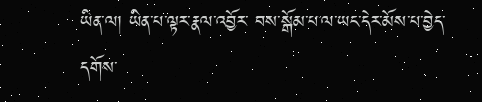ཡིན་ལ། ཡིན་པ་ལྟར་རྣལ་འབྱོར་ བས་སྒོམ་པ་ལ་ཡང་དེར་མོས་པ་བྱེད་དགོས་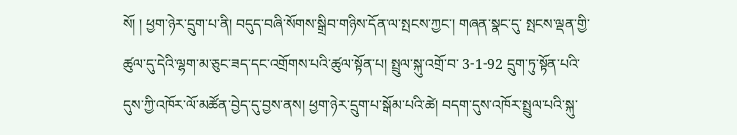སོ། ། ཕྱག་ཉེར་དྲུག་པ་ནི། བདུད་བཞི་སོགས་སྒྲིབ་གཉིས་དོན་ལ་སྤངས་ཀྱང་། གཞན་སྣང་དུ་ སྤངས་ལྡན་གྱི་ཚུལ་དུ་དེའི་ལྷག་མ་ཅུང་ཟད་དང་འགྲོགས་པའི་ཚུལ་སྟོན་པ། སྤྲུལ་སྐུ་འགྲོ་བ་ 3-1-92 དྲུག་ཏུ་སྟོན་པའི་དུས་ཀྱི་འཁོར་ལོ་མཚོན་བྱེད་དུ་བྱས་ནས། ཕྱག་ཉེར་དྲུག་པ་སྒོམ་པའི་ཚེ། བདག་དུས་འཁོར་སྤྲུལ་པའི་སྐུ་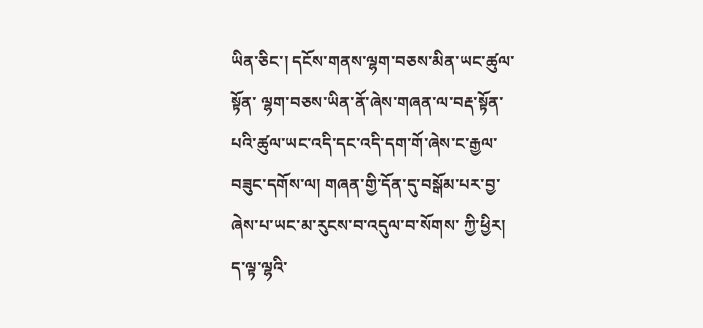ཡིན་ཅིང་། དངོས་གནས་ལྷག་བཅས་མིན་ཡང་ཚུལ་སྟོན་ ལྷག་བཅས་ཡིན་ནོ་ཞེས་གཞན་ལ་བརྡ་སྟོན་པའི་ཚུལ་ཡང་འདི་དང་འདི་དག་གོ་ཞེས་ང་རྒྱལ་ བཟུང་དགོས་ལ། གཞན་གྱི་དོན་དུ་བསྒོམ་པར་བྱ་ཞེས་པ་ཡང་མ་རུངས་བ་འདུལ་བ་སོགས་ ཀྱི་ཕྱིར། ད་ལྟ་ལྷའི་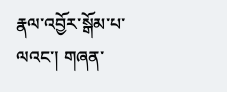རྣལ་འབྱོར་སྒོམ་པ་ལའང་། གཞན་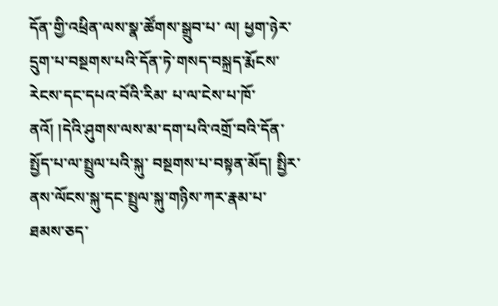དོན་གྱི་འཕྲིན་ལས་སྣ་ཚོགས་སྒྲུབ་པ་ ལ། ཕྱག་ཉེར་དྲུག་པ་བསྔགས་པའི་དོན་ཏེ་གསད་བསྐྲད་རྨོངས་རེངས་དང་དཔའ་བོའི་རིམ་ པ་ལ་ངེས་པ་ཁོ་ནའོ། །དེའི་ཤུགས་ལས་མ་དག་པའི་འགྲོ་བའི་དོན་སྤྱོད་པ་ལ་སྤྲུལ་པའི་སྐུ་ བསྔགས་པ་བསྟན་མོད། སྤྱིར་ནས་ལོངས་སྐུ་དང་སྤྲུལ་སྐུ་གཉིས་ཀར་རྣམ་པ་ཐམས་ཅད་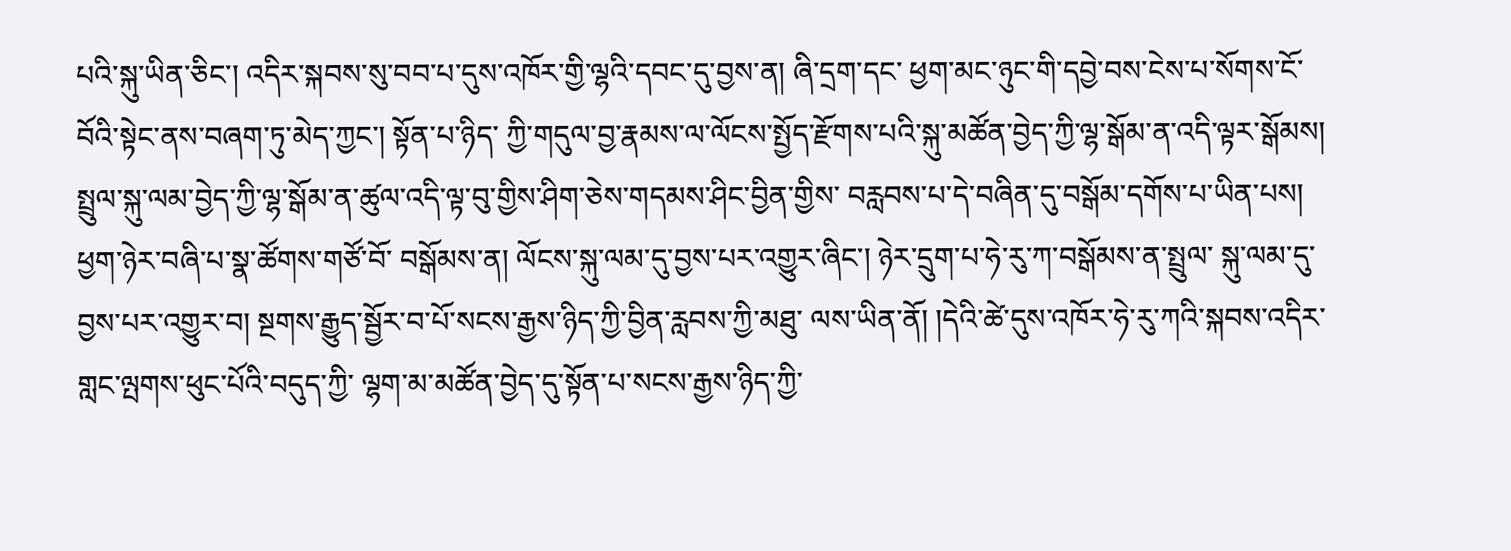པའི་སྐུ་ཡིན་ཅིང་། འདིར་སྐབས་སུ་བབ་པ་དུས་འཁོར་གྱི་ལྷའི་དབང་དུ་བྱས་ན། ཞི་དྲག་དང་ ཕྱག་མང་ཉུང་གི་དབྱེ་བས་ངེས་པ་སོགས་ངོ་བོའི་སྟེང་ནས་བཞག་ཏུ་མེད་ཀྱང་། སྟོན་པ་ཉིད་ ཀྱི་གདུལ་བྱ་རྣམས་ལ་ལོངས་སྤྱོད་རྫོགས་པའི་སྐུ་མཚོན་བྱེད་ཀྱི་ལྷ་སྒོམ་ན་འདི་ལྟར་སྒོམས། སྤྲུལ་སྐུ་ལམ་བྱེད་ཀྱི་ལྷ་སྒོམ་ན་ཚུལ་འདི་ལྟ་བུ་གྱིས་ཤིག་ཅེས་གདམས་ཤིང་བྱིན་གྱིས་ བརླབས་པ་དེ་བཞིན་དུ་བསྒོམ་དགོས་པ་ཡིན་པས། ཕྱག་ཉེར་བཞི་པ་སྣ་ཚོགས་གཙོ་བོ་ བསྒོམས་ན། ལོངས་སྐུ་ལམ་དུ་བྱས་པར་འགྱུར་ཞིང་། ཉེར་དྲུག་པ་ཧེ་རུ་ཀ་བསྒོམས་ན་སྤྲུལ་ སྐུ་ལམ་དུ་བྱས་པར་འགྱུར་བ། སྔགས་རྒྱུད་སྦྱོར་བ་པོ་སངས་རྒྱས་ཉིད་ཀྱི་བྱིན་རླབས་ཀྱི་མཐུ་ ལས་ཡིན་ནོ། །དེའི་ཚེ་དུས་འཁོར་ཧེ་རུ་ཀའི་སྐབས་འདིར་གླང་ལྤགས་ཕུང་པོའི་བདུད་ཀྱི་ ལྷག་མ་མཚོན་བྱེད་དུ་སྟོན་པ་སངས་རྒྱས་ཉིད་ཀྱི་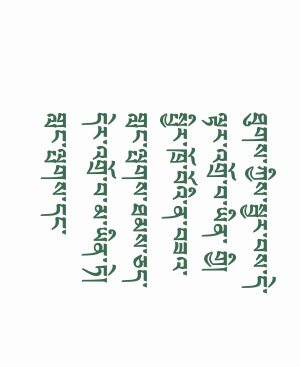ཐུགས་ཀྱིས་སྦྱར་བས་དེ་ལྟར་འགྲོ་བ་ཡིན་ གྱི། སྤྱིར་ཁྲོ་བོའི་ན་བཟའ་གླང་ལྤགས་ཐམས་ཅད་དེར་འགྲོ་བ་མ་ཡིན་ཏེ། གླང་ལྤགས་དང་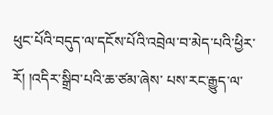ཕུང་པོའི་བདུད་ལ་དངོས་པོའི་འབྲེལ་བ་མེད་པའི་ཕྱིར་རོ། །འདིར་སྒྲིབ་པའི་ཆ་ཙམ་ཞེས་ པས་རང་རྒྱུད་ལ་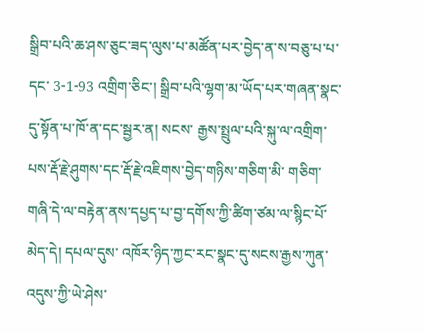སྒྲིབ་པའི་ཆ་ཤས་ཅུང་ཟད་ལུས་པ་མཚོན་པར་བྱེད་ན་ས་བཅུ་པ་པ་དང་ 3-1-93 འགྲིག་ཅིང་། སྒྲིབ་པའི་ལྷག་མ་ཡོད་པར་གཞན་སྣང་དུ་སྟོན་པ་ཁོ་ན་དང་སྦྱར་ན། སངས་ རྒྱས་སྤྲུལ་པའི་སྐུ་ལ་འགྲིག་པས་རྡོ་རྗེ་ཤུགས་དང་རྡོ་རྗེ་འཇིགས་བྱེད་གཉིས་གཅིག་མི་ གཅིག་གཞི་དེ་ལ་བརྟེན་ནས་དཔྱད་པ་བྱ་དགོས་ཀྱི་ཚིག་ཙམ་ལ་སྙིང་པོ་མེད་དེ། དཔལ་དུས་ འཁོར་ཉིད་ཀྱང་རང་སྣང་དུ་སངས་རྒྱས་ཀུན་འདུས་ཀྱི་ཡེ་ཤེས་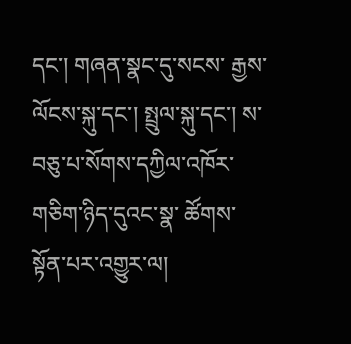དང་། གཞན་སྣང་དུ་སངས་ རྒྱས་ལོངས་སྐུ་དང་། སྤྲུལ་སྐུ་དང་། ས་བཅུ་པ་སོགས་དཀྱིལ་འཁོར་གཅིག་ཉིད་དུའང་སྣ་ ཚོགས་སྟོན་པར་འགྱུར་ལ།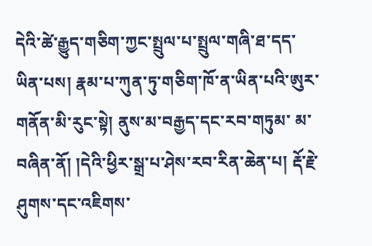དེའི་ཚེ་རྒྱུད་གཅིག་ཀྱང་སྤྲུལ་པ་སྤྲུལ་གཞི་ཐ་དད་ཡིན་པས། རྣམ་པ་ཀུན་ཏུ་གཅིག་ཁོ་ན་ཡིན་པའི་ཨུར་གནོན་མི་རུང་སྟེ། ནུས་མ་བརྒྱད་དང་རབ་གཏུམ་ མ་བཞིན་ནོ། །དེའི་ཕྱིར་སྒྲ་པ་ཤེས་རབ་རིན་ཆེན་པ། རྡོ་རྗེ་ཤུགས་དང་འཇིགས་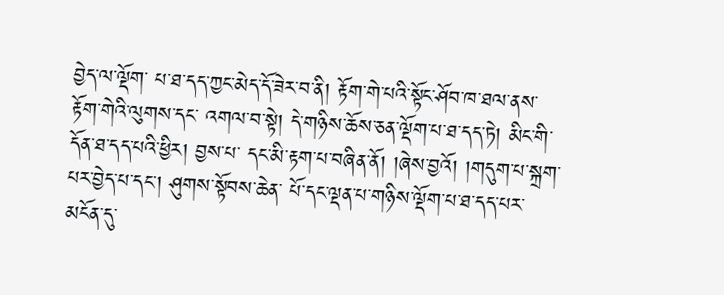བྱེད་ལ་ལྡོག་ པ་ཐ་དད་ཀྱང་མེད་དོ་ཟེར་བ་ནི། རྟོག་གེ་པའི་སྟོང་ཤོབ་ཁ་ཐལ་ནས་རྟོག་གེའི་ལུགས་དང་ འགལ་བ་སྟེ། དེ་གཉིས་ཆོས་ཅན་ལྡོག་པ་ཐ་དད་ཏེ། མིང་གི་དོན་ཐ་དད་པའི་ཕྱིར། བྱས་པ་ དང་མི་རྟག་པ་བཞིན་ནོ། །ཞེས་བྱའོ། །གདུག་པ་སྐྲག་པར་བྱེད་པ་དང་། ཤུགས་སྟོབས་ཆེན་ པོ་དང་ལྡན་པ་གཉིས་ལྡོག་པ་ཐ་དད་པར་མངོན་དུ་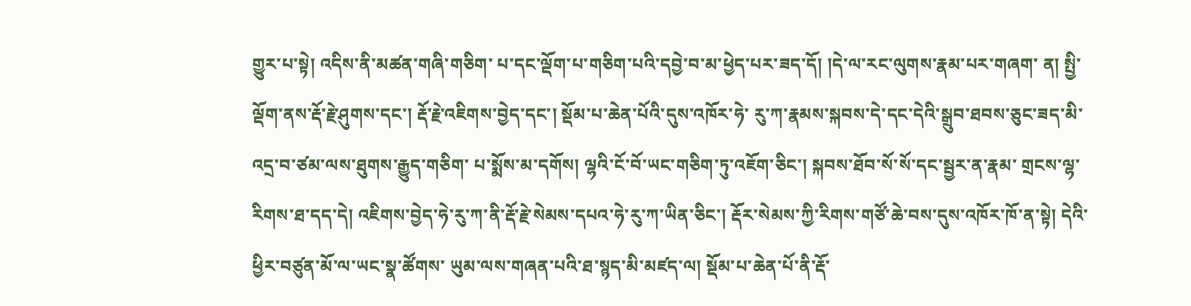གྱུར་པ་སྟེ། འདིས་ནི་མཚན་གཞི་གཅིག་ པ་དང་ལྡོག་པ་གཅིག་པའི་དབྱེ་བ་མ་ཕྱེད་པར་ཟད་དོ། །དེ་ལ་རང་ལུགས་རྣམ་པར་གཞག་ ན། སྤྱི་ལྡོག་ནས་རྡོ་རྗེ་ཤུགས་དང་། རྡོ་རྗེ་འཇིགས་བྱེད་དང་། སྡོམ་པ་ཆེན་པོའི་དུས་འཁོར་ཧེ་ རུ་ཀ་རྣམས་སྐབས་དེ་དང་དེའི་སྒྲུབ་ཐབས་ཅུང་ཟད་མི་འདྲ་བ་ཙམ་ལས་ཐུགས་རྒྱུད་གཅིག་ པ་སྨོས་མ་དགོས། ལྷའི་ངོ་བོ་ཡང་གཅིག་ཏུ་འཇོག་ཅིང་། སྐབས་ཐོབ་སོ་སོ་དང་སྦྱར་ན་རྣམ་ གྲངས་ལྷ་རིགས་ཐ་དད་དེ། འཇིགས་བྱེད་ཧེ་རུ་ཀ་ནི་རྡོ་རྗེ་སེམས་དཔའ་ཧེ་རུ་ཀ་ཡིན་ཅིང་། རྡོར་སེམས་ཀྱི་རིགས་གཙོ་ཆེ་བས་དུས་འཁོར་ཁོ་ན་སྟེ། དེའི་ཕྱིར་བཙུན་མོ་ལ་ཡང་སྣ་ཚོགས་ ཡུམ་ལས་གཞན་པའི་ཐ་སྙད་མི་མཛད་ལ། སྡོམ་པ་ཆེན་པོ་ནི་རྡོ་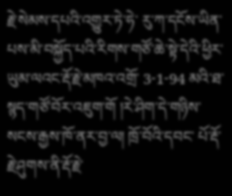རྗེ་སེམས་དཔའི་འགྱུར་ཏེ་ཧེ་ རུ་ཀ་དངོས་ཡིན་པས་མི་བསྐྱོད་པའི་རིགས་གཙོ་ཆེ་སྟེ་དེའི་ཕྱིར་ཡུམ་ལའང་རྡོ་རྗེ་མཁའ་འགྲོ་ 3-1-94 མའི་ཐ་སྙད་གཙོ་བོར་འཇུག་གོ །རེ་ཤིག་དེ་གཉིས་སངས་རྒྱས་ཁོ་ནར་བྱ་ལ། ཁྲོ་བོའི་དབང་ པོ་རྡོ་རྗེ་ཤུགས་ནི་རྡོ་རྗེ་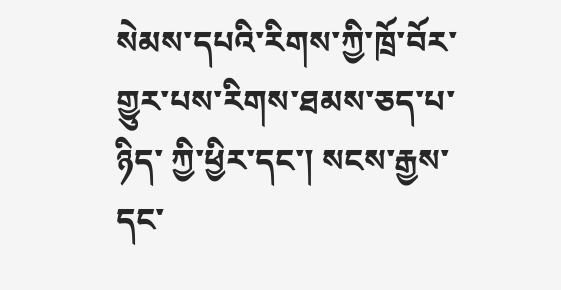སེམས་དཔའི་རིགས་ཀྱི་ཁྲོ་བོར་གྱུར་པས་རིགས་ཐམས་ཅད་པ་ཉིད་ ཀྱི་ཕྱིར་དང་། སངས་རྒྱས་དང་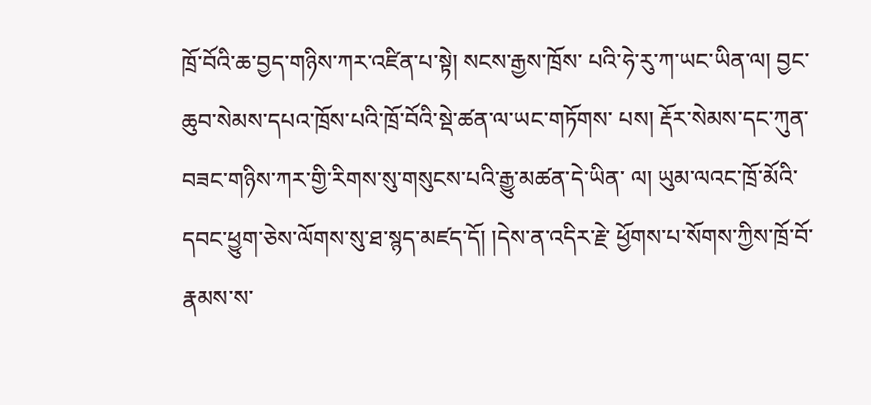ཁྲོ་བོའི་ཆ་བྱད་གཉིས་ཀར་འཛིན་པ་སྟེ། སངས་རྒྱས་ཁྲོས་ པའི་ཧེ་རུ་ཀ་ཡང་ཡིན་ལ། བྱང་ཆུབ་སེམས་དཔའ་ཁྲོས་པའི་ཁྲོ་བོའི་སྡེ་ཚན་ལ་ཡང་གཏོགས་ པས། རྡོར་སེམས་དང་ཀུན་བཟང་གཉིས་ཀར་གྱི་རིགས་སུ་གསུངས་པའི་རྒྱུ་མཚན་དེ་ཡིན་ ལ། ཡུམ་ལའང་ཁྲོ་མོའི་དབང་ཕྱུག་ཅེས་ལོགས་སུ་ཐ་སྙད་མཛད་དོ། །དེས་ན་འདིར་རྗེ་ ཕྱོགས་པ་སོགས་ཀྱིས་ཁྲོ་བོ་རྣམས་ས་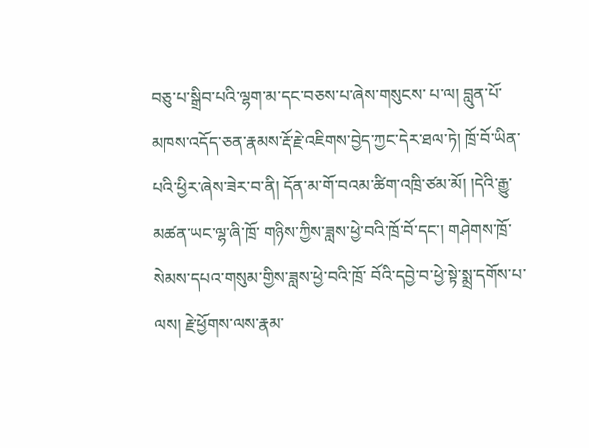བཅུ་པ་སྒྲིབ་པའི་ལྷག་མ་དང་བཅས་པ་ཞེས་གསུངས་ པ་ལ། བླུན་པོ་མཁས་འདོད་ཅན་རྣམས་རྡོ་རྗེ་འཇིགས་བྱེད་ཀྱང་དེར་ཐལ་ཏེ། ཁྲོ་བོ་ཡིན་ པའི་ཕྱིར་ཞེས་ཟེར་བ་ནི། དོན་མ་གོ་བའམ་ཚིག་འཁྲི་ཙམ་མོ། །དེའི་རྒྱུ་མཚན་ཡང་ལྷ་ཞི་ཁྲོ་ གཉིས་ཀྱིས་ཟླས་ཕྱེ་བའི་ཁྲོ་བོ་དང་། གཤེགས་ཁྲོ་སེམས་དཔའ་གསུམ་གྱིས་ཟླས་ཕྱེ་བའི་ཁྲོ་ བོའི་དབྱེ་བ་ཕྱེ་སྟེ་སྨྲ་དགོས་པ་ལས། རྗེ་ཕྱོགས་ལས་རྣམ་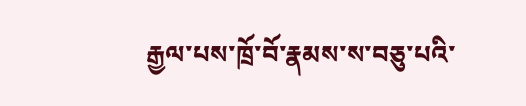རྒྱལ་པས་ཁྲོ་བོ་རྣམས་ས་བཅུ་པའི་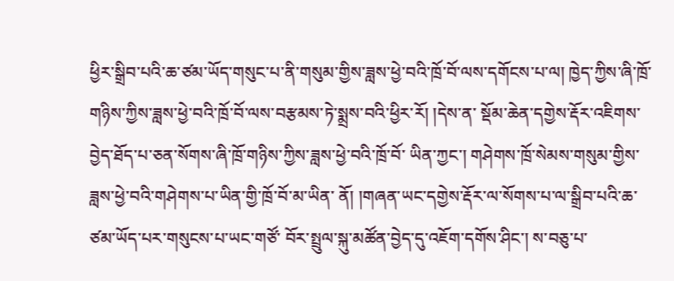ཕྱིར་སྒྲིབ་པའི་ཆ་ཙམ་ཡོད་གསུང་པ་ནི་གསུམ་གྱིས་ཟླས་ཕྱེ་བའི་ཁྲོ་བོ་ལས་དགོངས་པ་ལ། ཁྱེད་ཀྱིས་ཞི་ཁྲོ་གཉིས་ཀྱིས་ཟླས་ཕྱེ་བའི་ཁྲོ་བོ་ལས་བརྩམས་ཏེ་སྨྲས་བའི་ཕྱིར་རོ། །དེས་ན་ སྡོམ་ཆེན་དགྱེས་རྡོར་འཇིགས་བྱེད་ཐོད་པ་ཅན་སོགས་ཞི་ཁྲོ་གཉིས་ཀྱིས་ཟླས་ཕྱེ་བའི་ཁྲོ་བོ་ ཡིན་ཀྱང་། གཤེགས་ཁྲོ་སེམས་གསུམ་གྱིས་ཟླས་ཕྱེ་བའི་གཤེགས་པ་ཡིན་གྱི་ཁྲོ་བོ་མ་ཡིན་ ནོ། །གཞན་ཡང་དགྱེས་རྡོར་ལ་སོགས་པ་ལ་སྒྲིབ་པའི་ཆ་ཙམ་ཡོད་པར་གསུངས་པ་ཡང་གཙོ་ བོར་སྤྲུལ་སྐུ་མཚོན་བྱེད་དུ་འཇོག་དགོས་ཤིང་། ས་བཅུ་པ་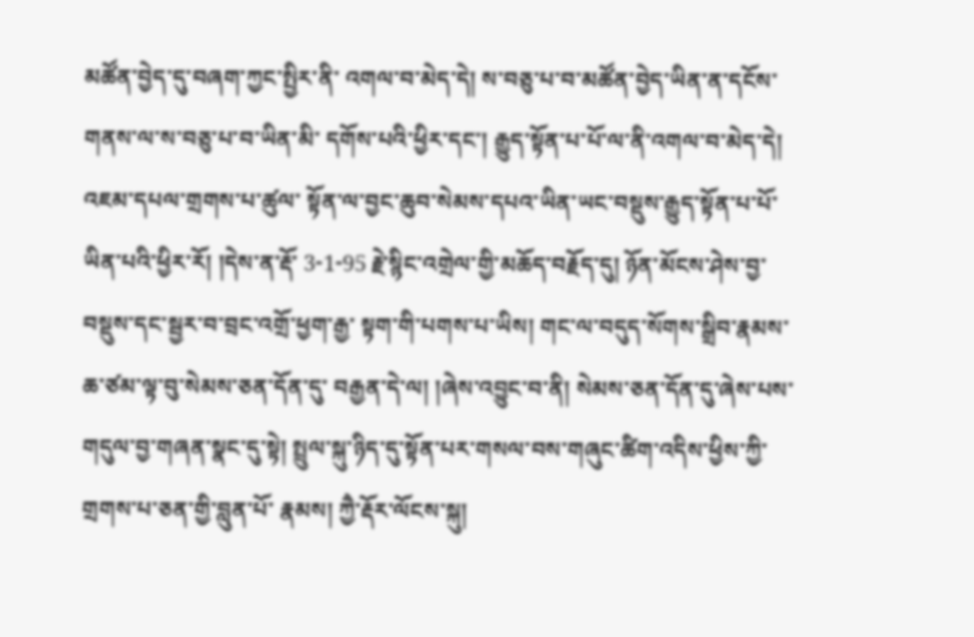མཚོན་བྱེད་དུ་བཞག་ཀྱང་སྤྱིར་ནི་ འགལ་བ་མེད་དེ། ས་བཅུ་པ་བ་མཚོན་བྱེད་ཡིན་ན་དངོས་གནས་ལ་ས་བཅུ་པ་བ་ཡིན་མི་ དགོས་པའི་ཕྱིར་དང་། རྒྱུད་སྟོན་པ་པོ་ལ་ནི་འགལ་བ་མེད་དེ། འཇམ་དཔལ་གྲགས་པ་ཚུལ་ སྟོན་ལ་བྱང་ཆུབ་སེམས་དཔའ་ཡིན་ཡང་བསྡུས་རྒྱུད་སྟོན་པ་པོ་ཡིན་པའི་ཕྱིར་རོ། །དེས་ན་རྡོ་ 3-1-95 རྗེ་སྙིང་འགྲེལ་གྱི་མཆོད་བརྗོད་དུ། ཉོན་མོངས་ཤེས་བྱ་བསྡུས་དང་སྦྱར་བ་བྲང་འགྲོ་ཕྱག་རྒྱ་ སྟག་གི་པགས་པ་ཡིས། གང་ལ་བདུད་སོགས་སྒྲིབ་རྣམས་ཆ་ཙམ་ལྟ་བུ་སེམས་ཅན་དོན་དུ་ བརྒྱན་དེ་ལ། །ཞེས་འབྱུང་བ་ནི། སེམས་ཅན་དོན་དུ་ཞེས་པས་གདུལ་བྱ་གཞན་སྣང་དུ་སྟེ། སྤྲུལ་སྐུ་ཉིད་དུ་སྟོན་པར་གསལ་བས་གཞུང་ཚིག་འདིས་ཕྱིས་ཀྱི་གྲགས་པ་ཅན་གྱི་བླུན་པོ་ རྣམས། ཀྱཻ་རྡོར་ལོངས་སྐུ།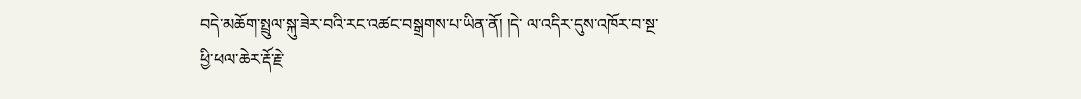བདེ་མཆོག་སྤྲུལ་སྐུ་ཟེར་བའི་རང་འཚང་བསྒྲགས་པ་ཡིན་ནོ། །དེ་ ལ་འདིར་དུས་འཁོར་བ་སྔ་ཕྱི་ཕལ་ཆེར་རྡོ་རྗེ་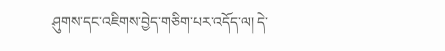ཤུགས་དང་འཇིགས་བྱེད་གཅིག་པར་འདོད་ལ། དེ་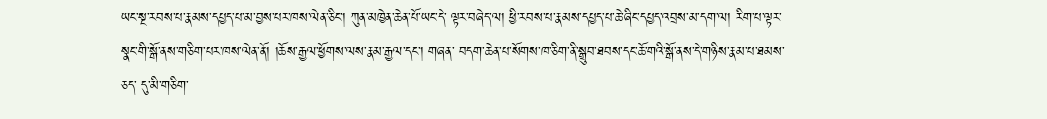ཡང་སྔ་རབས་པ་རྣམས་དཔྱད་པ་མ་བྱས་པར་ཁས་ལེན་ཅིང་། ཀུན་མཁྱེན་ཆེན་པོ་ཡང་དེ་ ལྟར་བཞེད་ལ། ཕྱི་རབས་པ་རྣམས་དཔྱད་པ་ཆེ་ཞིང་དཔྱད་འབྲས་མ་དག་ལ། རིག་པ་ལྟར་ སྣང་གི་སྒོ་ནས་གཅིག་པར་ཁས་ལེན་ནོ། །ཆོས་རྒྱལ་ཕྱོགས་ལས་རྣམ་རྒྱལ་དང་། གཞན་ བདག་ཆེན་པ་སོགས་ཁ་ཅིག་ནི་སྒྲུབ་ཐབས་དང་ཆོ་གའི་སྒོ་ནས་དེ་གཉིས་རྣམ་པ་ཐམས་ཅད་ དུ་མི་གཅིག་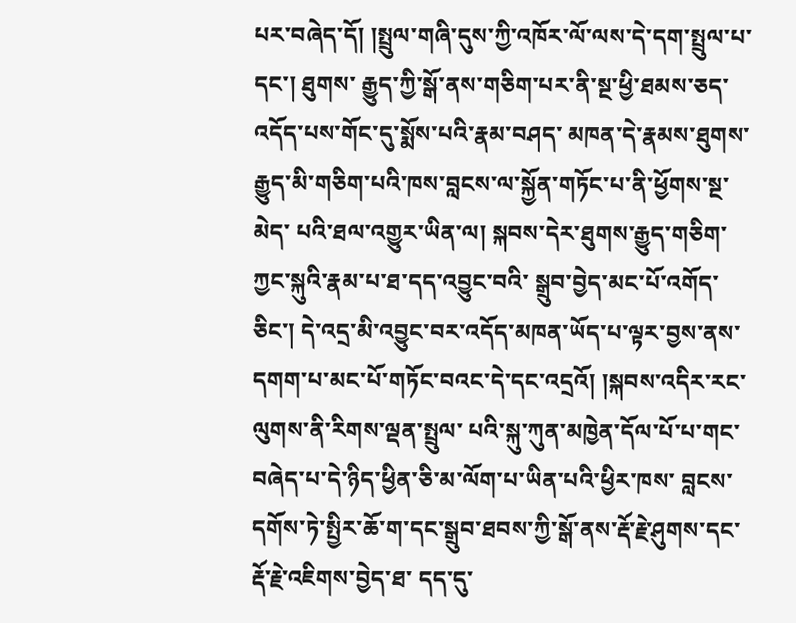པར་བཞེད་དོ། །སྤྲུལ་གཞི་དུས་ཀྱི་འཁོར་ལོ་ལས་དེ་དག་སྤྲུལ་པ་དང་། ཐུགས་ རྒྱུད་ཀྱི་སྒོ་ནས་གཅིག་པར་ནི་སྔ་ཕྱི་ཐམས་ཅད་འདོད་པས་གོང་དུ་སྨོས་པའི་རྣམ་བཤད་ མཁན་དེ་རྣམས་ཐུགས་རྒྱུད་མི་གཅིག་པའི་ཁས་བླངས་ལ་སྐྱོན་གཏོང་པ་ནི་ཕྱོགས་སྔ་མེད་ པའི་ཐལ་འགྱུར་ཡིན་ལ། སྐབས་དེར་ཐུགས་རྒྱུད་གཅིག་ཀྱང་སྐུའི་རྣམ་པ་ཐ་དད་འབྱུང་བའི་ སྒྲུབ་བྱེད་མང་པོ་འགོད་ཅིང་། དེ་འདྲ་མི་འབྱུང་བར་འདོད་མཁན་ཡོད་པ་ལྟར་བྱས་ནས་ དགག་པ་མང་པོ་གཏོང་བའང་དེ་དང་འདྲའོ། །སྐབས་འདིར་རང་ལུགས་ནི་རིགས་ལྡན་སྤྲུལ་ པའི་སྐུ་ཀུན་མཁྱེན་དོལ་པོ་པ་གང་བཞེད་པ་དེ་ཉིད་ཕྱིན་ཅི་མ་ལོག་པ་ཡིན་པའི་ཕྱིར་ཁས་ བླངས་དགོས་ཏེ་སྤྱིར་ཆོ་ག་དང་སྒྲུབ་ཐབས་ཀྱི་སྒོ་ནས་རྡོ་རྗེ་ཤུགས་དང་རྡོ་རྗེ་འཇིགས་བྱེད་ཐ་ དད་དུ་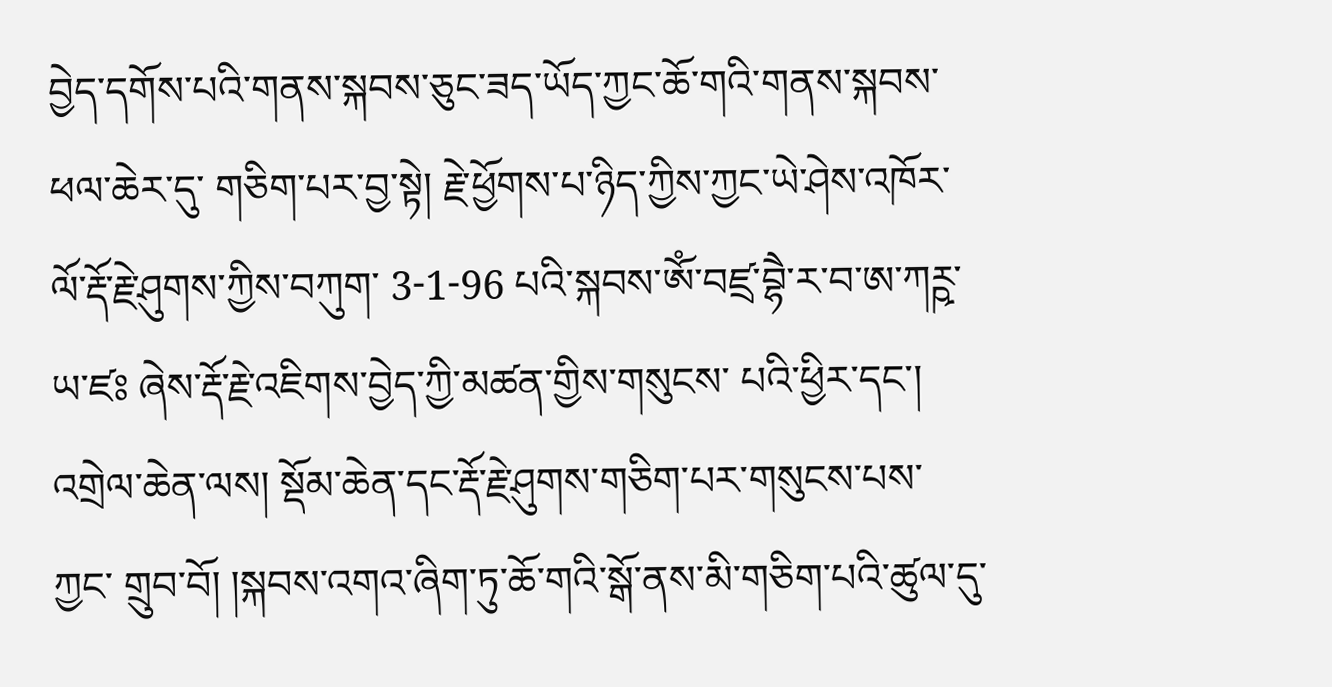བྱེད་དགོས་པའི་གནས་སྐབས་ཅུང་ཟད་ཡོད་ཀྱང་ཆོ་གའི་གནས་སྐབས་ཕལ་ཆེར་དུ་ གཅིག་པར་བྱ་སྟེ། རྗེ་ཕྱོགས་པ་ཉིད་ཀྱིས་ཀྱང་ཡེ་ཤེས་འཁོར་ལོ་རྡོ་རྗེ་ཤུགས་ཀྱིས་བཀུག་ 3-1-96 པའི་སྐབས་ༀ་བཛྲ་བྷཻ་ར་བ་ཨ་ཀཪྵ་ཡ་ཛཿ ཞེས་རྡོ་རྗེ་འཇིགས་བྱེད་ཀྱི་མཚན་གྱིས་གསུངས་ པའི་ཕྱིར་དང་། འགྲེལ་ཆེན་ལས། སྡོམ་ཆེན་དང་རྡོ་རྗེ་ཤུགས་གཅིག་པར་གསུངས་པས་ཀྱང་ གྲུབ་བོ། །སྐབས་འགའ་ཞིག་ཏུ་ཆོ་གའི་སྒོ་ནས་མི་གཅིག་པའི་ཚུལ་དུ་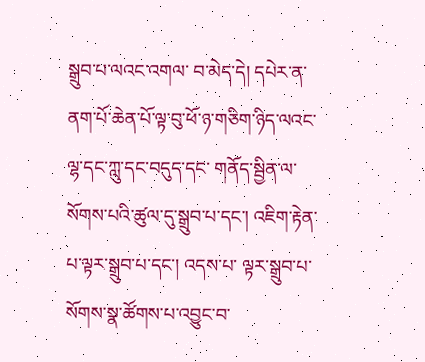སྒྲུབ་པ་ལའང་འགལ་ བ་མེད་དེ། དཔེར་ན་ནག་པོ་ཆེན་པོ་ལྟ་བུ་ཕོ་ཉ་གཅིག་ཉིད་ལའང་ལྷ་དང་ཀླུ་དང་བདུད་དང་ གནོད་སྦྱིན་ལ་སོགས་པའི་ཚུལ་དུ་སྒྲུབ་པ་དང་། འཇིག་རྟེན་པ་ལྟར་སྒྲུབ་པ་དང་། འདས་པ་ ལྟར་སྒྲུབ་པ་སོགས་སྣ་ཚོགས་པ་འབྱུང་བ་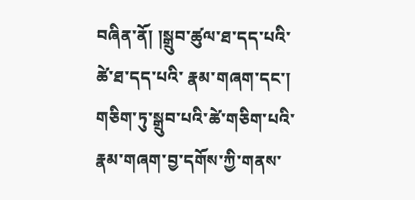བཞིན་ནོ། །སྒྲུབ་ཚུལ་ཐ་དད་པའི་ཚེ་ཐ་དད་པའི་ རྣམ་གཞག་དང་། གཅིག་ཏུ་སྒྲུབ་པའི་ཚེ་གཅིག་པའི་རྣམ་གཞག་བྱ་དགོས་ཀྱི་གནས་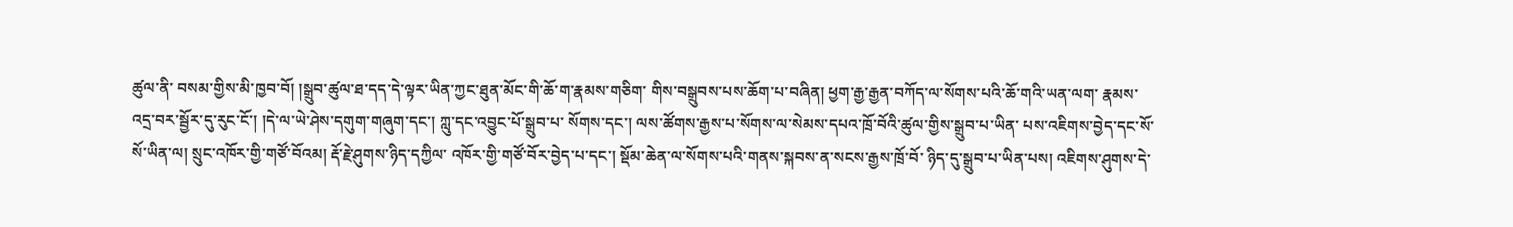ཚུལ་ནི་ བསམ་གྱིས་མི་ཁྱབ་བོ། །སྒྲུབ་ཚུལ་ཐ་དད་དེ་ལྟར་ཡིན་ཀྱང་ཐུན་མོང་གི་ཆོ་ག་རྣམས་གཅིག་ གིས་བསྒྲུབས་པས་ཆོག་པ་བཞིན། ཕྱག་རྒྱ་རྒྱན་བཀོད་ལ་སོགས་པའི་ཆོ་གའི་ཡན་ལག་ རྣམས་འདྲ་བར་སྦྱོར་དུ་རུང་ངོ་། །དེ་ལ་ཡེ་ཤེས་དགུག་གཞུག་དང་། ཀླུ་དང་འབྱུང་པོ་སྒྲུབ་པ་ སོགས་དང་། ལས་ཚོགས་རྒྱས་པ་སོགས་ལ་སེམས་དཔའ་ཁྲོ་བོའི་ཚུལ་གྱིས་སྒྲུབ་པ་ཡིན་ པས་འཇིགས་བྱེད་དང་སོ་སོ་ཡིན་ལ། སྲུང་འཁོར་གྱི་གཙོ་བོའམ། རྡོ་རྗེ་ཤུགས་ཉིད་དཀྱིལ་ འཁོར་གྱི་གཙོ་བོར་བྱེད་པ་དང་། སྡོམ་ཆེན་ལ་སོགས་པའི་གནས་སྐབས་ན་སངས་རྒྱས་ཁྲོ་བོ་ ཉིད་དུ་སྒྲུབ་པ་ཡིན་པས། འཇིགས་ཤུགས་དེ་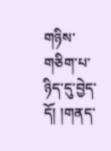གཉིས་གཅིག་པ་ཉིད་དུ་བྱེད་དོ། །གནད་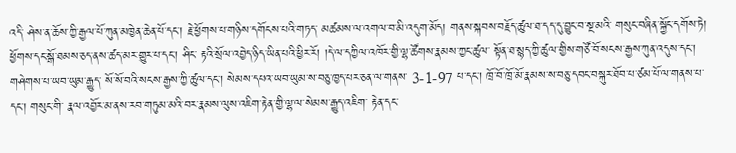འདི་ ཤེས་ན་ཆོས་ཀྱི་རྒྱལ་པོ་ཀུན་མཁྱེན་ཆེན་པོ་དང་། རྗེ་ཕྱོགས་པ་གཉིས་དགོངས་པའི་གཏད་ མཚམས་ལ་འགལ་བ་མི་འདུག་མོད། གནས་སྐབས་བརྗོད་ཚུལ་ཐ་དད་དུ་བྱུང་བ་སྔ་མའི་ གསུང་བཞིན་སྐྱོང་དགོས་ཏེ། ཕྱོགས་དང་སྒོ་ཐམས་ཅད་ནས་ཚད་མར་གྱུར་པ་དང་། ཤིང་ རྟའི་སྲོལ་འབྱེད་ཉིད་ཡིན་པའི་ཕྱིར་རོ། །དེ་ལ་དཀྱིལ་འཁོར་གྱི་ལྷ་ཚོགས་རྣམས་ཀྱང་ཚུལ་ སྟོན་ཐ་སྙད་ཀྱི་ཚུལ་གྱིས་གཙོ་བོ་སངས་རྒྱས་ཀུན་འདུས་དང་། གཤེགས་པ་ཡབ་ཡུམ་རྒྱུད་ སོ་སོ་བའི་སངས་རྒྱས་ཀྱི་ཚུལ་དང་། སེམས་དཔའ་ཡབ་ཡུམ་ས་བཅུ་ཁྱད་པར་ཅན་ལ་གནས་ 3-1-97 པ་དང་། ཁྲོ་བོ་ཁྲོ་མོ་རྣམས་ས་བཅུ་དབང་བསྐུར་ཐོབ་པ་ཙམ་པོ་ལ་གནས་པ་དང་། གསུང་གི་ རྣལ་འབྱོར་མ་ནས་རབ་གཏུམ་མའི་བར་རྣམས་ལུས་འཇིག་རྟེན་གྱི་ལྷ་ལ་སེམས་རྒྱུད་འཇིག་ རྟེན་དང་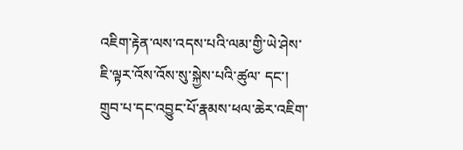འཇིག་རྟེན་ལས་འདས་པའི་ལམ་གྱི་ཡེ་ཤེས་ཇི་ལྟར་འོས་འོས་སུ་སྐྱེས་པའི་ཚུལ་ དང་། གྲུབ་པ་དང་འབྱུང་པོ་རྣམས་ཕལ་ཆེར་འཇིག་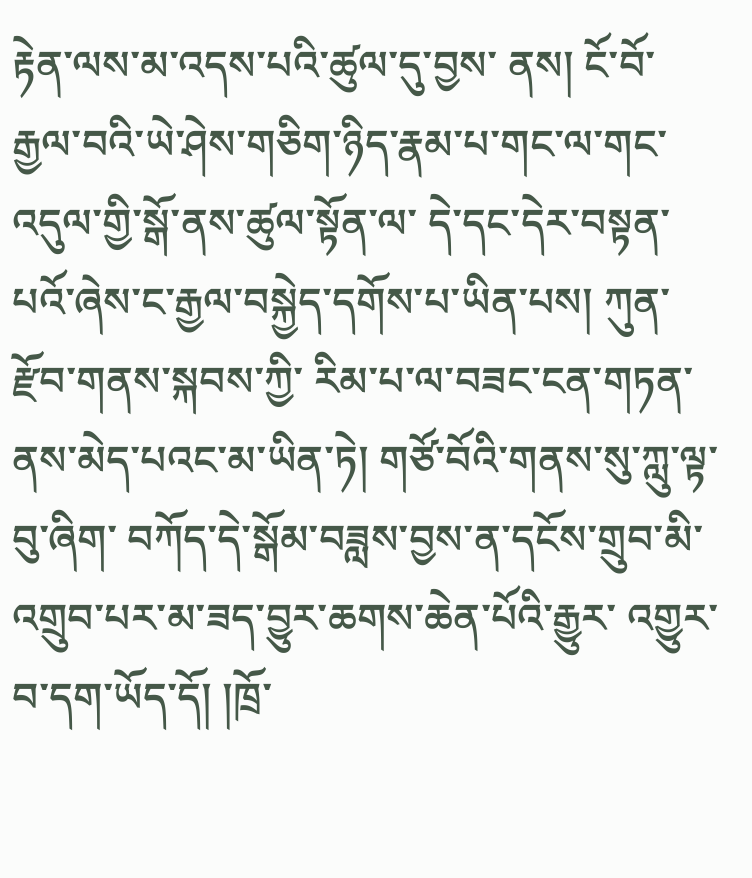རྟེན་ལས་མ་འདས་པའི་ཚུལ་དུ་བྱས་ ནས། ངོ་བོ་རྒྱལ་བའི་ཡེ་ཤེས་གཅིག་ཉིད་རྣམ་པ་གང་ལ་གང་འདུལ་གྱི་སྒོ་ནས་ཚུལ་སྟོན་ལ་ དེ་དང་དེར་བསྟན་པའོ་ཞེས་ང་རྒྱལ་བསྐྱེད་དགོས་པ་ཡིན་པས། ཀུན་རྫོབ་གནས་སྐབས་ཀྱི་ རིམ་པ་ལ་བཟང་ངན་གཏན་ནས་མེད་པའང་མ་ཡིན་ཏེ། གཙོ་བོའི་གནས་སུ་ཀླུ་ལྟ་བུ་ཞིག་ བཀོད་དེ་སྒོམ་བཟླས་བྱས་ན་དངོས་གྲུབ་མི་འགྲུབ་པར་མ་ཟད་བྱུར་ཆགས་ཆེན་པོའི་རྒྱུར་ འགྱུར་བ་དག་ཡོད་དོ། །ཁྲོ་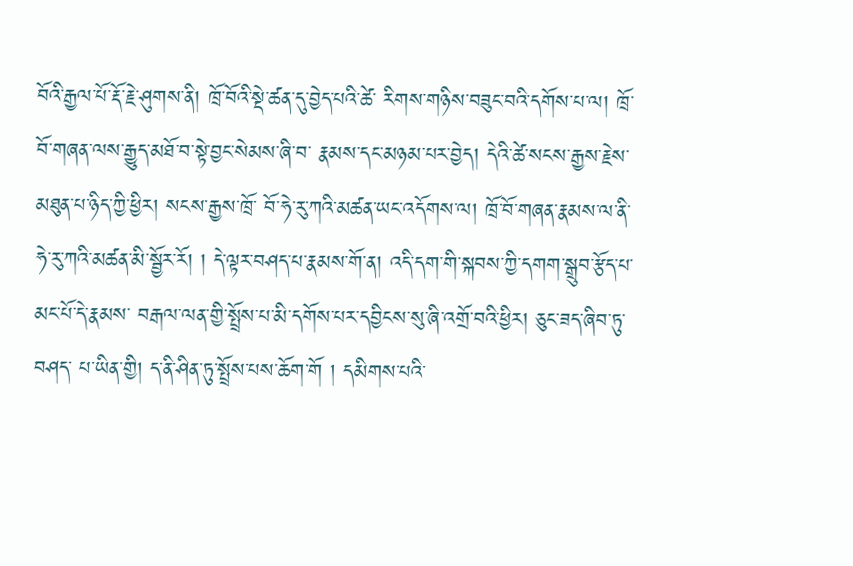བོའི་རྒྱལ་པོ་རྡོ་རྗེ་ཤུགས་ནི། ཁྲོ་བོའི་སྡེ་ཚན་དུ་བྱེད་པའི་ཚེ་ རིགས་གཉིས་བཟུང་བའི་དགོས་པ་ལ། ཁྲོ་བོ་གཞན་ལས་རྒྱུད་མཐོ་བ་སྟེ་བྱང་སེམས་ཞི་བ་ རྣམས་དང་མཉམ་པར་བྱེད། དེའི་ཚེ་སངས་རྒྱས་རྗེས་མཐུན་པ་ཉིད་ཀྱི་ཕྱིར། སངས་རྒྱས་ཁྲོ་ བོ་ཧེ་རུ་ཀའི་མཚན་ཡང་འདོགས་ལ། ཁྲོ་བོ་གཞན་རྣམས་ལ་ནི་ཧེ་རུ་ཀའི་མཚན་མི་སྦྱོར་རོ། ། དེ་ལྟར་བཤད་པ་རྣམས་གོ་ན། འདི་དག་གི་སྐབས་ཀྱི་དགག་སྒྲུབ་རྩོད་པ་མང་པོ་དེ་རྣམས་ བརྒལ་ལན་གྱི་སྤྲོས་པ་མི་དགོས་པར་དབྱིངས་སུ་ཞི་འགྲོ་བའི་ཕྱིར། ཅུང་ཟད་ཞིབ་ཏུ་བཤད་ པ་ཡིན་གྱི། ད་ནི་ཤིན་ཏུ་སྤྲོས་པས་ཆོག་གོ ། དམིགས་པའི་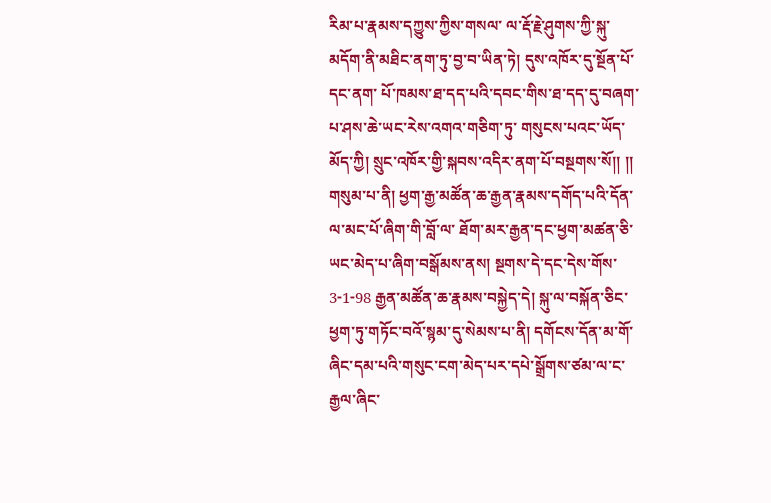རིམ་པ་རྣམས་དཀྱུས་ཀྱིས་གསལ་ ལ་རྡོ་རྗེ་ཤུགས་ཀྱི་སྐུ་མདོག་ནི་མཐིང་ནག་ཏུ་བྱ་བ་ཡིན་ཏེ། དུས་འཁོར་དུ་སྔོན་པོ་དང་ནག་ པོ་ཁམས་ཐ་དད་པའི་དབང་གིས་ཐ་དད་དུ་བཞག་པ་ཤས་ཆེ་ཡང་རེས་འགའ་གཅིག་ཏུ་ གསུངས་པའང་ཡོད་མོད་ཀྱི། སྲུང་འཁོར་གྱི་སྐབས་འདིར་ནག་པོ་བསྔགས་སོ།། །། གསུམ་པ་ནི། ཕྱག་རྒྱ་མཚོན་ཆ་རྒྱན་རྣམས་དགོད་པའི་དོན་ལ་མང་པོ་ཞིག་གི་བློ་ལ་ ཐོག་མར་རྒྱན་དང་ཕྱག་མཚན་ཅི་ཡང་མེད་པ་ཞིག་བསྒོམས་ནས། སྔགས་དེ་དང་དེས་གོས་ 3-1-98 རྒྱན་མཚོན་ཆ་རྣམས་བསྐྱེད་དེ། སྐུ་ལ་བསྐོན་ཅིང་ཕྱག་ཏུ་གཏོང་བའོ་སྙམ་དུ་སེམས་པ་ནི། དགོངས་དོན་མ་གོ་ཞིང་དམ་པའི་གསུང་ངག་མེད་པར་དཔེ་སྒྲོགས་ཙམ་ལ་ང་རྒྱལ་ཞིང་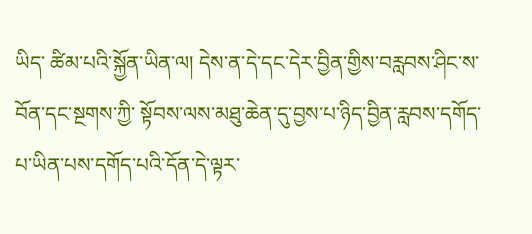ཡིད་ ཚིམ་པའི་སྐྱོན་ཡིན་ལ། དེས་ན་དེ་དང་དེར་བྱིན་གྱིས་བརླབས་ཤིང་ས་བོན་དང་སྔགས་ཀྱི་ སྟོབས་ལས་མཐུ་ཆེན་དུ་བྱས་པ་ཉིད་བྱིན་རླབས་དགོད་པ་ཡིན་པས་དགོད་པའི་དོན་དེ་ལྟར་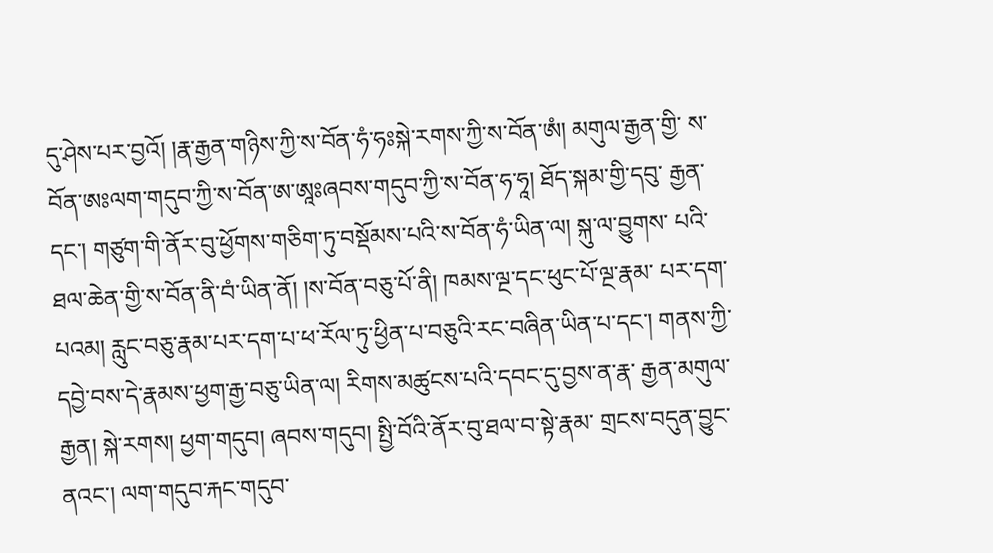དུ་ཤེས་པར་བྱའོ། །རྣ་རྒྱན་གཉིས་ཀྱི་ས་བོན་ཧཾ་ཧཿསྐེ་རགས་ཀྱི་ས་བོན་ཨཾ། མགུལ་རྒྱན་གྱི་ ས་བོན་ཨཿལག་གདུབ་ཀྱི་ས་བོན་ཨ་ཨཱཿཞབས་གདུབ་ཀྱི་ས་བོན་ཧ་ཧཱ། ཐོད་སྐམ་གྱི་དབུ་ རྒྱན་དང་། གཙུག་གི་ནོར་བུ་ཕྱོགས་གཅིག་ཏུ་བསྡོམས་པའི་ས་བོན་ཧཾ་ཡིན་ལ། སྐུ་ལ་བྱུགས་ པའི་ཐལ་ཆེན་གྱི་ས་བོན་ནི་བཾ་ཡིན་ནོ། །ས་བོན་བཅུ་པོ་ནི། ཁམས་ལྔ་དང་ཕུང་པོ་ལྔ་རྣམ་ པར་དག་པའམ། རླུང་བཅུ་རྣམ་པར་དག་པ་ཕ་རོལ་ཏུ་ཕྱིན་པ་བཅུའི་རང་བཞིན་ཡིན་པ་དང་། གནས་ཀྱི་དབྱེ་བས་དེ་རྣམས་ཕྱག་རྒྱ་བཅུ་ཡིན་ལ། རིགས་མཚུངས་པའི་དབང་དུ་བྱས་ན་རྣ་ རྒྱན་མགུལ་རྒྱན། སྐེ་རགས། ཕྱག་གདུབ། ཞབས་གདུབ། སྤྱི་བོའི་ནོར་བུ་ཐལ་བ་སྟེ་རྣམ་ གྲངས་བདུན་བྱུང་ནའང་། ལག་གདུབ་རྐང་གདུབ་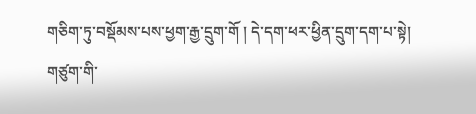གཅིག་ཏུ་བསྡོམས་པས་ཕྱག་རྒྱ་དྲུག་གོ ། དེ་དག་ཕར་ཕྱིན་དྲུག་དག་པ་སྟེ། གཙུག་གི་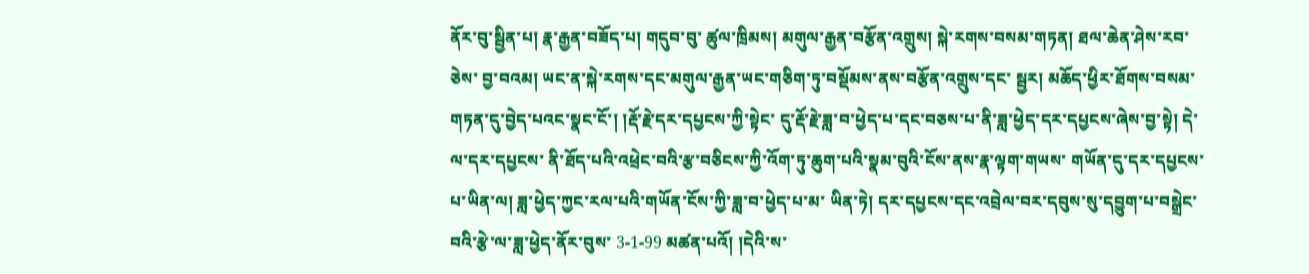ནོར་བུ་སྦྱིན་པ། རྣ་རྒྱན་བཟོད་པ། གདུབ་བུ་ ཚུལ་ཁྲིམས། མགུལ་རྒྱན་བརྩོན་འགྲུས། སྐེ་རགས་བསམ་གཏན། ཐལ་ཆེན་ཤེས་རབ་ཅེས་ བྱ་བའམ། ཡང་ན་སྐེ་རགས་དང་མགུལ་རྒྱན་ཡང་གཅིག་ཏུ་བསྡོམས་ནས་བརྩོན་འགྲུས་དང་ སྦྱར། མཆོད་ཕྱིར་ཐོགས་བསམ་གཏན་དུ་བྱེད་པའང་སྣང་ངོ་། །རྡོ་རྗེ་དར་དཔྱངས་ཀྱི་སྟེང་ དུ་རྡོ་རྗེ་ཟླ་བ་ཕྱེད་པ་དང་བཅས་པ་ནི་ཟླ་ཕྱེད་དར་དཔྱངས་ཞེས་བྱ་སྟེ། དེ་ལ་དར་དཔྱངས་ ནི་ཐོད་པའི་འཕྲེང་བའི་རྩ་བཅིངས་ཀྱི་འོག་ཏུ་ཆུག་པའི་སྣམ་བུའི་ངོས་ནས་རྣ་ལྟག་གཡས་ གཡོན་དུ་དར་དཔྱངས་པ་ཡིན་ལ། ཟླ་ཕྱེད་ཀྱང་རལ་པའི་གཡོན་ངོས་ཀྱི་ཟླ་བ་ཕྱེད་པ་མ་ ཡིན་ཏེ། དར་དཔྱངས་དང་འབྲེལ་བར་དབུས་སུ་དབྱུག་པ་བསྒྲེང་བའི་རྩེ་ལ་ཟླ་ཕྱེད་ནོར་བུས་ 3-1-99 མཚན་པའོ། །དེའི་ས་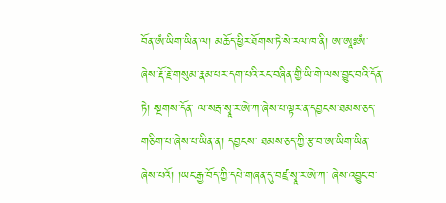བོན་ཨཾ་ཡིག་ཡིན་ལ། མཆོད་ཕྱིར་ཐོགས་ཏེ་སེ་རལ་ཁ་ནི། ཨ་ཨཱཿཨཾ་ ཞེས་རྡོ་རྗེ་གསུམ་རྣམ་པར་དག་པའི་རང་བཞིན་གྱི་ཡི་གེ་ལས་བྱུང་བའི་དོན་ཏེ། སྔགས་དོན་ ལ་སརྦ་སྭཱ་ར་ཨེ་ཀ་ཞེས་པ་ལྟར་ན་དབྱངས་ཐམས་ཅད་གཅིག་པ་ཞེས་པ་ཡིན་ན། དབྱངས་ ཐམས་ཅད་ཀྱི་རྩ་བ་ཨ་ཡིག་ཡིན་ཞེས་པའོ། །ཡང་རྒྱ་བོད་ཀྱི་དཔེ་གཞན་དུ་བཛྲ་སྭཱ་ར་ཨེ་ཀ་ ཞེས་འབྱུང་བ་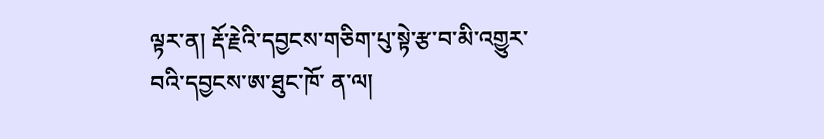ལྟར་ན། རྡོ་རྗེའི་དབྱངས་གཅིག་པུ་སྟེ་རྩ་བ་མི་འགྱུར་བའི་དབྱངས་ཨ་ཐུང་ཁོ་ ན་ལ།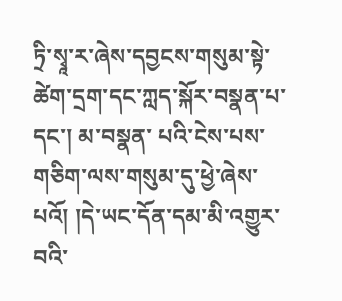ཏྲི་སྭཱ་ར་ཞེས་དབྱངས་གསུམ་སྟེ་ཚེག་དྲག་དང་ཀླད་སྐོར་བསྣན་པ་དང་། མ་བསྣན་ པའི་ངེས་པས་གཅིག་ལས་གསུམ་དུ་ཕྱེ་ཞེས་པའོ། །དེ་ཡང་དོན་དམ་མི་འགྱུར་བའི་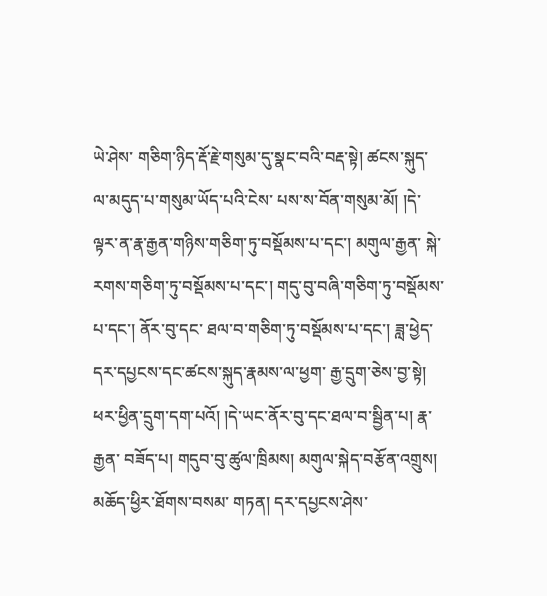ཡེ་ཤེས་ གཅིག་ཉིད་རྡོ་རྗེ་གསུམ་དུ་སྣང་བའི་བརྡ་སྟེ། ཚངས་སྐུད་ལ་མདུད་པ་གསུམ་ཡོད་པའི་ངེས་ པས་ས་བོན་གསུམ་མོ། །དེ་ལྟར་ན་རྣ་རྒྱན་གཉིས་གཅིག་ཏུ་བསྡོམས་པ་དང་། མགུལ་རྒྱན་ སྐེ་རགས་གཅིག་ཏུ་བསྡོམས་པ་དང་། གདུ་བུ་བཞི་གཅིག་ཏུ་བསྡོམས་པ་དང་། ནོར་བུ་དང་ ཐལ་བ་གཅིག་ཏུ་བསྡོམས་པ་དང་། ཟླ་ཕྱེད་དར་དཔྱངས་དང་ཚངས་སྐུད་རྣམས་ལ་ཕྱག་ རྒྱ་དྲུག་ཅེས་བྱ་སྟེ། ཕར་ཕྱིན་དྲུག་དག་པའོ། །དེ་ཡང་ནོར་བུ་དང་ཐལ་བ་སྦྱིན་པ། རྣ་རྒྱན་ བཟོད་པ། གདུབ་བུ་ཚུལ་ཁྲིམས། མགུལ་སྐེད་བརྩོན་འགྲུས། མཆོད་ཕྱིར་ཐོགས་བསམ་ གཏན། དར་དཔྱངས་ཤེས་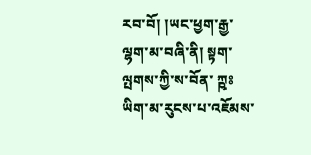རབ་བོ། །ཡང་ཕྱག་རྒྱ་ལྷག་མ་བཞི་ནི། སྟག་ལྤགས་ཀྱི་ས་བོན་ ཀྵཿཡིག་མ་རུངས་པ་འཇོམས་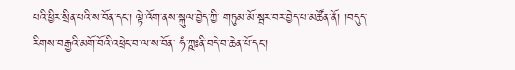པའི་ཕྱིར་སྲིན་པའི་ས་བོན་དང་། ལྟེ་འོག་ནས་སྐུལ་བྱེད་ཀྱི་ གཏུམ་མོ་སྦར་བར་བྱེད་པ་མཚོན་ནོ། །བདུད་རིགས་བརྒྱའི་མགོ་བོའི་འཕྲེང་བ་ལ་ས་བོན་ ཧཾ་ཀྵཿནི་བདེ་བ་ཆེན་པོ་དང་།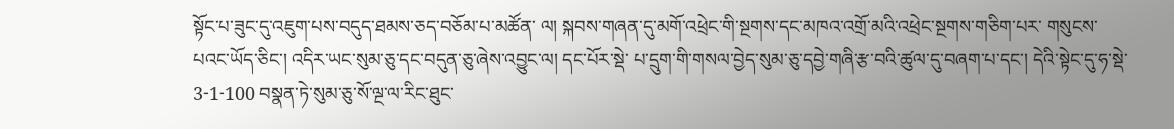སྟོང་པ་ཟུང་དུ་འཇུག་པས་བདུད་ཐམས་ཅད་བཅོམ་པ་མཚོན་ ལ། སྐབས་གཞན་དུ་མགོ་འཕྲེང་གི་སྔགས་དང་མཁའ་འགྲོ་མའི་འཕྲེང་སྔགས་གཅིག་པར་ གསུངས་པའང་ཡོད་ཅིང་། འདིར་ཡང་སུམ་ཅུ་དང་བདུན་ཅུ་ཞེས་འབྱུང་ལ། དང་པོར་སྡེ་ པ་དྲུག་གི་གསལ་བྱེད་སུམ་ཅུ་དབྱེ་གཞི་རྩ་བའི་ཚུལ་དུ་བཞག་པ་དང་། དེའི་སྟེང་དུ་ཧ་སྡེ་ 3-1-100 བསྣན་ཏེ་སུམ་ཅུ་སོ་ལྔ་ལ་རིང་ཐུང་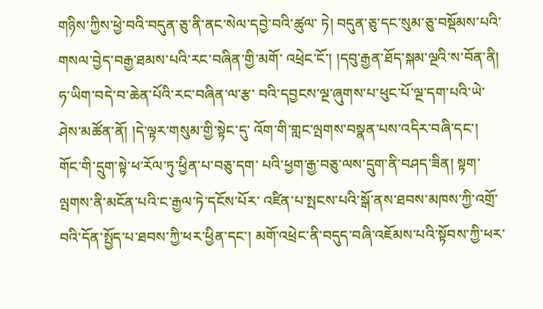གཉིས་ཀྱིས་ཕྱེ་བའི་བདུན་ཅུ་ནི་ནང་སེལ་དབྱེ་བའི་ཚུལ་ ཏེ། བདུན་ཅུ་དང་སུམ་ཅུ་བསྡོམས་པའི་གསལ་བྱེད་བརྒྱ་ཐམས་པའི་རང་བཞིན་གྱི་མགོ་ འཕྲེང་ངོ་། །དབུ་རྒྱན་ཐོད་སྐམ་ལྔའི་ས་བོན་ནི། ཧ་ཡིག་བདེ་བ་ཆེན་པོའི་རང་བཞིན་ལ་རྩ་ བའི་དབྱངས་ལྔ་ཞུགས་པ་ཕུང་པོ་ལྔ་དག་པའི་ཡེ་ཤེས་མཚོན་ནོ། །དེ་ལྟར་གསུམ་གྱི་སྟེང་དུ་ འོག་གི་གླང་ལྤགས་བསྣན་པས་འདིར་བཞི་དང་། གོང་གི་དྲུག་སྟེ་ཕ་རོལ་ཏུ་ཕྱིན་པ་བཅུ་དག་ པའི་ཕྱག་རྒྱ་བཅུ་ལས་དྲུག་ནི་བཤད་ཟིན། སྟག་ལྤགས་ནི་མངོན་པའི་ང་རྒྱལ་ཏེ་དངོས་པོར་ འཛིན་པ་སྤངས་པའི་སྒོ་ནས་ཐབས་མཁས་ཀྱི་འགྲོ་བའི་དོན་སྤྱོད་པ་ཐབས་ཀྱི་ཕར་ཕྱིན་དང་། མགོ་འཕྲེང་ནི་བདུད་བཞི་འཇོམས་པའི་སྟོབས་ཀྱི་ཕར་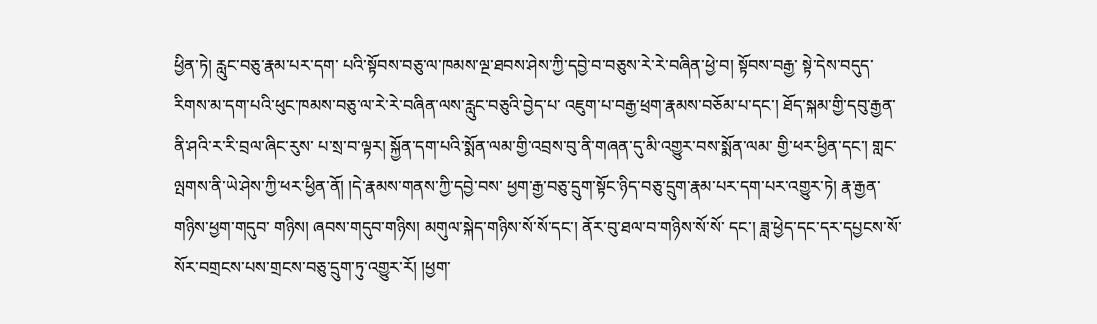ཕྱིན་ཏེ། རླུང་བཅུ་རྣམ་པར་དག་ པའི་སྟོབས་བཅུ་ལ་ཁམས་ལྔ་ཐབས་ཤེས་ཀྱི་དབྱེ་བ་བཅུས་རེ་རེ་བཞིན་ཕྱེ་བ། སྟོབས་བརྒྱ་ སྟེ་དེས་བདུད་རིགས་མ་དག་པའི་ཕུང་ཁམས་བཅུ་ལ་རེ་རེ་བཞིན་ལས་རླུང་བཅུའི་བྱེད་པ་ འཇུག་པ་བརྒྱ་ཕྲག་རྣམས་བཅོམ་པ་དང་། ཐོད་སྐམ་གྱི་དབུ་རྒྱན་ནི་ཤའི་ར་རི་བྲལ་ཞིང་རུས་ པ་སྲ་བ་ལྟར། སྐྱོན་དག་པའི་སྨོན་ལམ་གྱི་འབྲས་བུ་ནི་གཞན་དུ་མི་འགྱུར་བས་སྨོན་ལམ་ གྱི་ཕར་ཕྱིན་དང་། གླང་ལྤགས་ནི་ཡེ་ཤེས་ཀྱི་ཕར་ཕྱིན་ནོ། །དེ་རྣམས་གནས་ཀྱི་དབྱེ་བས་ ཕྱག་རྒྱ་བཅུ་དྲུག་སྟོང་ཉིད་བཅུ་དྲུག་རྣམ་པར་དག་པར་འགྱུར་ཏེ། རྣ་རྒྱན་གཉིས་ཕྱག་གདུབ་ གཉིས། ཞབས་གདུབ་གཉིས། མགུལ་སྐེད་གཉིས་སོ་སོ་དང་། ནོར་བུ་ཐལ་བ་གཉིས་སོ་སོ་ དང་། ཟླ་ཕྱེད་དང་དར་དཔྱངས་སོ་སོར་བགྲངས་པས་གྲངས་བཅུ་དྲུག་ཏུ་འགྱུར་རོ། །ཕྱག་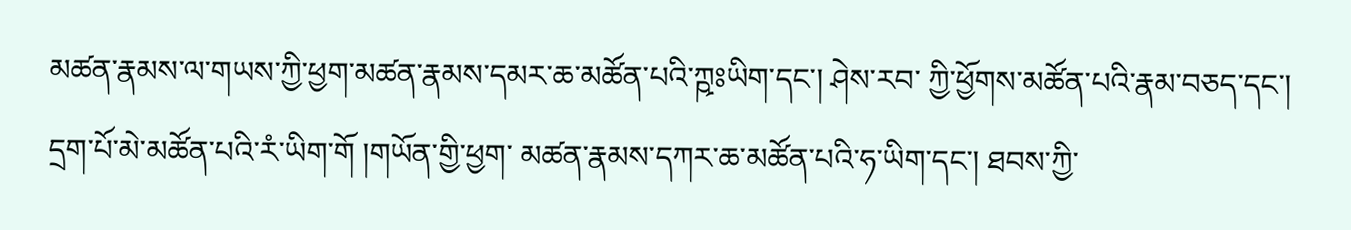མཚན་རྣམས་ལ་གཡས་ཀྱི་ཕྱག་མཚན་རྣམས་དམར་ཆ་མཚོན་པའི་ཀྵཿཡིག་དང་། ཤེས་རབ་ ཀྱི་ཕྱོགས་མཚོན་པའི་རྣམ་བཅད་དང་། དྲག་པོ་མེ་མཚོན་པའི་རཾ་ཡིག་གོ །གཡོན་གྱི་ཕྱག་ མཚན་རྣམས་དཀར་ཆ་མཚོན་པའི་ཧ་ཡིག་དང་། ཐབས་ཀྱི་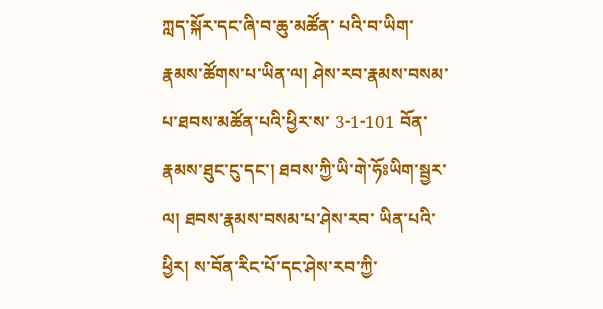ཀླད་སྐོར་དང་ཞི་བ་ཆུ་མཚོན་ པའི་བ་ཡིག་རྣམས་ཚོགས་པ་ཡིན་ལ། ཤེས་རབ་རྣམས་བསམ་པ་ཐབས་མཚོན་པའི་ཕྱིར་ས་ 3-1-101 བོན་རྣམས་ཐུང་ངུ་དང་། ཐབས་ཀྱི་ཡི་གེ་ཧོཿཡིག་སྦྱར་ལ། ཐབས་རྣམས་བསམ་པ་ཤེས་རབ་ ཡིན་པའི་ཕྱིར། ས་བོན་རིང་པོ་དང་ཤེས་རབ་ཀྱི་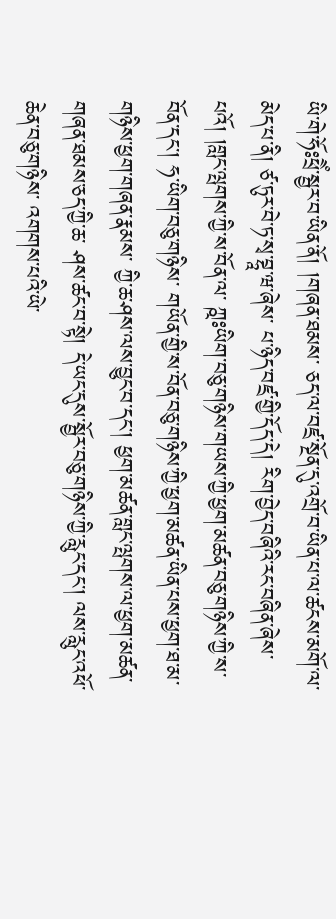ཡི་གེ་ཧོཿཕྲཻཾ་སྦྱར་བ་ཡིན་ནོ། །གཞན་ཐམས་ ཅད་ལ་བཛྲ་སྔོན་དུ་འགྲོ་བ་ཡིན་པ་ལ་ཚངས་མགོ་ལ་མེད་པ་ནི། ཙ་ཏུར་བེ་ཏ་སྭ་བྷཱ་ཝ་ཞེས་ པ་ཉིད་བཛྲ་གྱི་དོད་དེ། རིག་བྱེད་བཞིའི་རང་བཞིན་ཞེས་པའོ། །གླང་ལྤགས་ཀྱི་ས་བོན་ལ་ ཀྵཿཡིག་བཅུ་གཉིས་གཡས་ཀྱི་ཕྱག་མཚན་བཅུ་གཉིས་ཀྱི་ས་བོན་དང་། ཧ་ཡིག་བཅུ་གཉིས་ གཡོན་གྱི་ས་བོན་བཅུ་གཉིས་ཀྱི་ཕྱག་མཚན་ཡིན་པས་ཕྱག་ཐ་མ་གཉིས་ཕྱག་གཞན་རྣམས་ ཀྱི་ཆ་ཤས་ལས་བྱུང་བ་དང་། ཕྱག་མཚན་གླང་ལྤགས་ལ་ཕྱག་མཚན་གཞན་ཐམས་ཅད་ཀྱི་ཆ་ ཤས་ཚང་བ་སྟེ། དེ་ཡང་དུས་སྦྱོར་བཅུ་གཉིས་ཀྱི་རླུང་དང་། ལས་རླུང་འཕོ་ཆེན་བཅུ་གཉིས་ འགགས་པའི་ཡེ་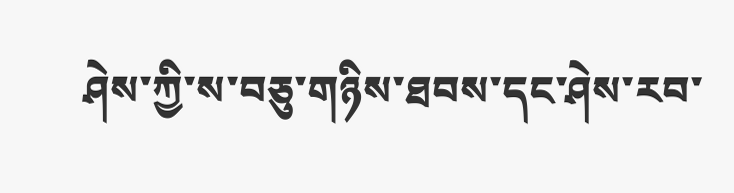ཤེས་ཀྱི་ས་བཅུ་གཉིས་ཐབས་དང་ཤེས་རབ་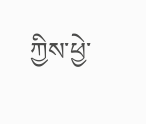ཀྱིས་ཕྱེ་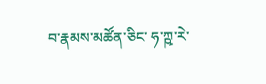བ་རྣམས་མཚོན་ཅིང་ ཧ་ཀྵ་རེ་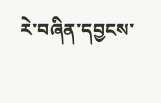རེ་བཞིན་དབྱངས་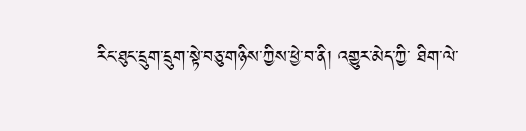རིང་ཐུང་དྲུག་དྲུག་སྟེ་བཅུ་གཉིས་ཀྱིས་ཕྱེ་བ་ནི། འགྱུར་མེད་ཀྱི་ ཐིག་ལེ་